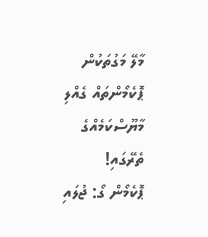މާލޭ މަގުތަކުން ޕޮކެމޯންތައް ގެއްލި މާޔޫސްކަމެއްގެ ތެރޭގައި!
ޕޮކެމޯން ގޯ: ޖުލައި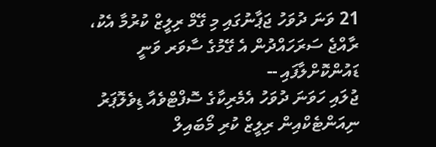21 ވަނަ ދުވަހު ޖަޕާނުގައި މި ގޭމް ރިލީޒް ކުރުމާ އެކު، ރާއްޖެ ސަރަހައްދުން އެ ގޭމުގެ ސާވަރ ވަނީ ޑައުންކޮށްލާފައި --
ޖުލައި ހަވަނަ ދުވަހު އެމެރިކާގެ ސޮފްޓްވެއާ ޑިވެލޮޕަރު ނިއަންޓެކްއިން ރިލީޒް ކުރި މޯބައިލް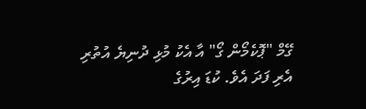ގޭމް "ޕޮކެމޯން ގޯ" އާ އެކު މުޅި ދުނިޔެ އުތުރި އެރި ފަދަ އެވެ. ކުޑަ އިރުގެ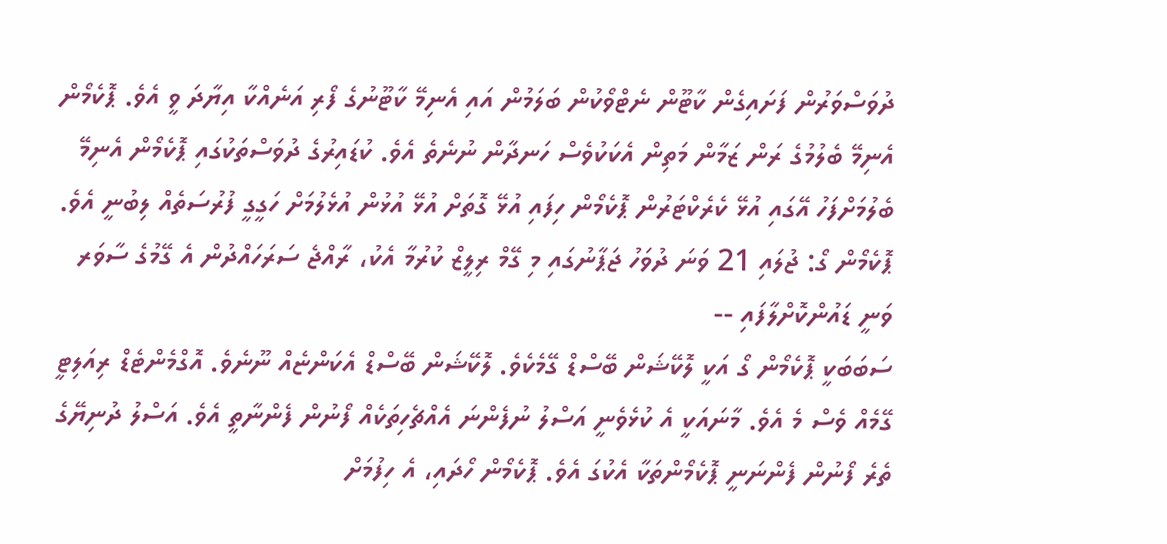ދުވަސްވަރުން ފަށައިގެން ކާޓޫން ނެޓްވޯކުން ބަލަމުން އައި އެނިމޭ ކާޓޫނުގެ ފޯރި އަނެއްކާ އިޔާދަ ވީ އެވެ. ޕޮކެމޯން އެނިމޭ ބެލުމުގެ ރަން ޒަމާން މަތިން އެކަކުވެސް ހަނދާން ނުނެތެ އެވެ. ކުޑައިރުގެ ދުވަސްތަކުގައި ޕޮކެމޯން އެނިމޭ ބެލުމަށްފަހު އޭގައި އުޅޭ ކެރެކްޓަރުން ޕޮކެމޯން ހިފައި އުޅޭ ގޮތަށް އުޅޭ އުޅުން އުޅެލުމަށް ހަގީގީ ފުރުސަތެއް ލިބުނީ އެވެ.
ޕޮކެމޯން ގޯ: ޖުލައި 21 ވަނަ ދުވަހު ޖަޕާނުގައި މި ގޭމް ރިލީޒް ކުރުމާ އެކު، ރާއްޖެ ސަރަހައްދުން އެ ގޭމުގެ ސާވަރ ވަނީ ޑައުންކޮށްލާފައި --
ސަބަބަކީ ޕޮކެމޯން ގޯ އަކީ ލޮކޭޝަން ބޭސްޑް ގޭމެކެވެ. ލޮކޭޝަން ބޭސްޑް އެކަންޏެއް ނޫނެވެ. އޮގްމެންޓެޑް ރިއަލިޓީ ގޭމެއް ވެސް މެ އެވެ. މާނައަކީ އެ ކުޅެވެނީ އަސްލު ނުފެންނަ އެއްޗެހިތަކެއް ފޯނުން ފެންނާތީ އެވެ. އަސްލު ދުނިޔޭގެ ތެރެ ފޯނުން ފެންނަނީ ޕޮކެމޯންތަކާ އެކުގަ އެވެ. ޕޮކެމޯން ހޯދައި، އެ ހިފުމަށް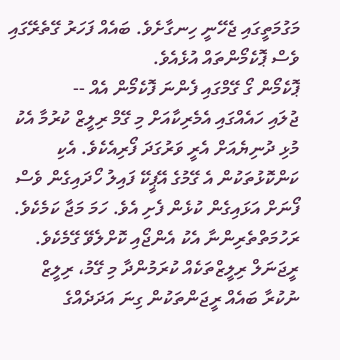މަގުމަތީގައި ޖެހޭނީ ހިނގާށެވެ. ބައެއް ފަހަރު ގޭތެރޭގައި ވެސް ޕޮކެމޯންތައް އުޅެއެވެ.
ޕޮކެމޯން ގޯ ގޭމްގައި ފެންނަ ފޮކެމޯން އެއް --
ޖުލައި ހައެއްގައި އެމެރިކާއަށް މި ގޭމް ރިލީޒް ކުރުމާ އެކު މުޅި ދުނިޔެއަށް އެރީ ވަރުގަދަ ފޯރިއެކެވެ. އެކި ކަންކޮޅުތަކުން އެ ގޭމުގެ އޭޕީކޭ ފައިލު ހޯދައިގެން ވެސް ފޯނަށް އަޅައިގެން ކުޅެން ފެށި އެވެ. ހަމަ މަޖާ ކަމެކެވެ. ރަހުމަތްތެރިންނާ އެކު އެންޖޯއި ކޮށްލެވޭ ގޭމެކެވެ.
ރީޖަނަލް ރިލީޒްތަކެއް ކުރަމުންދާ މި ގޭމު، ރިލީޒް ނުކުރާ ބައެއް ރީޖަންތަކުން ގިނަ އަދަދެއްގެ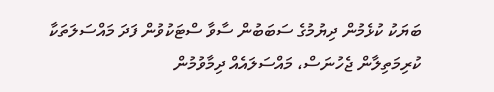ބަޔަކު ކުޅެމުން ދިޔުމުގެ ސަބަބުން ސާވާ ސްޓަކުވުން ފަދަ މައްސަލަތަކާ ކުރިމަތިލާން ޖެހުނަސް، މައްސަލައެއް ދިމާވުމުން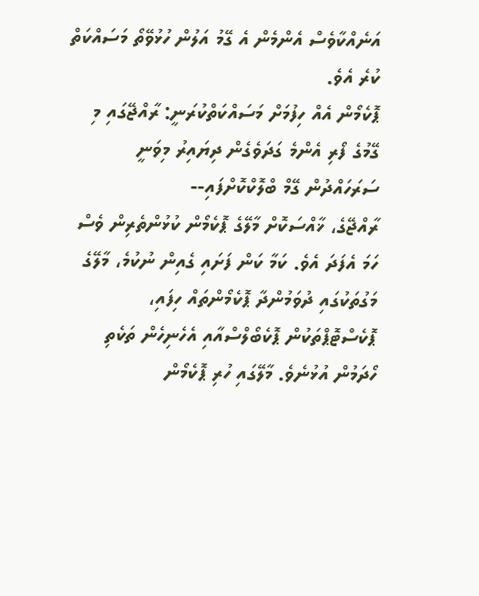އަނެއްކާވެސް އެންމެން އެ ގޭމު އަލުން ހުޅުވޭތޯ މަސައްކަތް ކުރެ އެވެ.
ޕޮކެމޯން އެއް ހިފުމަށް މަސައްކަތްކުރަނީ: ރާއްޖޭގައި މި ގޭމުގެ ފޯރި އެންމެ ގަދަވެގެން ދިޔައިރު މިވަނީ ސަރަހައްދުން ގޭމް ބްލޮކްކޮށްފައި--
ރާއްޖޭގެ، ޚާއްސަކޮށް މާލޭގެ ޕޮކެމޯން ކުޅުންތެރިން ވެސް ހަމަ އެފަދަ އެވެ. ކަމާ ކަން ފަށައި ގެއިން ނުކުމެ، މާލޭގެ މަގުތަކުގައި ދުވަމުންދާ ޕޮކެމޯންތައް ހިފައި، ޕޮކެސްޓޮޕްތަކުން ޕޮކެބޯލްސްއާއި އެހެނިހެން ތަކެތި ހޯދަމުން އުޅުނެވެ. މާލޭގައި ހުރި ޕޮކެމޯން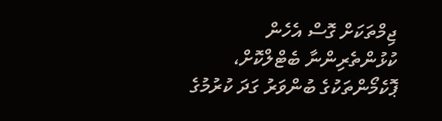ޖިމްތަކަށް ގޮސް އެހެން ކުޅުންތެރިންނާ ބެޓްލްކޮށް، ޕޮކެމޯންތަކުގެ ބުންވަރު ގަދަ ކުރުމުގެ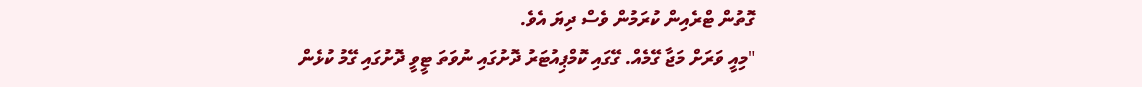ގޮތުން ޓްރެއިން ކުރަމުން ވެސް ދިޔަ އެވެ.
"މިއީ ވަރަށް މަޖާ ގޭމެއް. ގޭގައި ކޮމްޕިއުޓަރު ދޮށުގައި ނުވަތަ ޓީވީ ދޮށުގައި ގޭމު ކުޅެން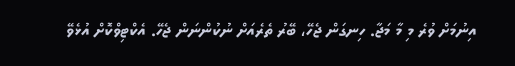އިނުމަށް ވުރެ މި މާ މަޖާ. ހިނގަން ޖެހޭ، ބޭރު ތެރެއަށް ނުކުންނަން ޖެހޭ. އެކްޓިވްކޮށް އުޅެވޭ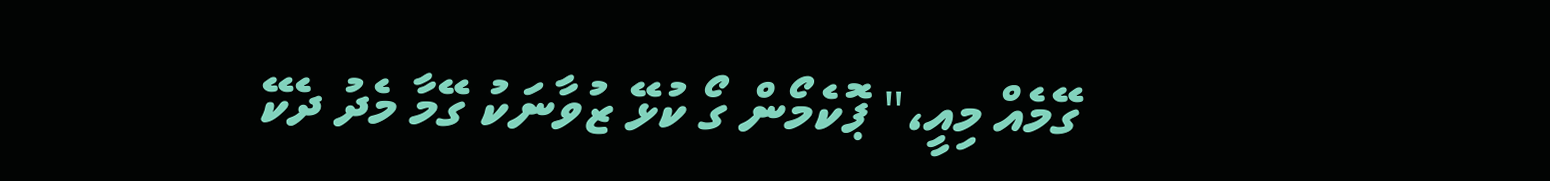ގޭމެއް މިއީ،" ޕޮކެމޯން ގޯ ކުޅޭ ޒުވާނަކު ގޭމާ މެދު ދެކޭ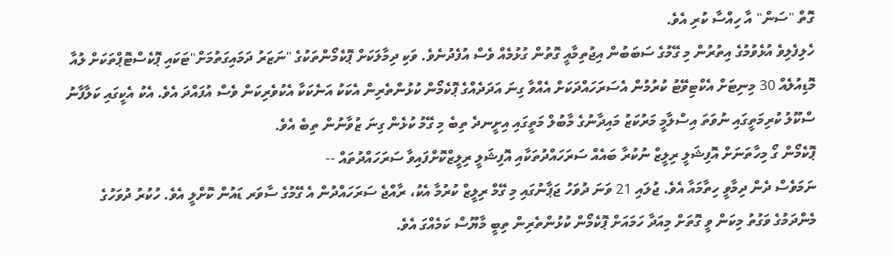ގޮތް "ސަން" އާ ހިއްސާ ކުރި އެވެ.
ހެލިފެލިވެ އުޅެވުމުގެ އިތުރުން މި ގޭމުގެ ސަބަބުން އިޖުތިމާއީ ގޮތުން ގުޅުމެއް ވެސް އުފެދުނެވެ. ވަކި ދިމާލަކަށް ޕޮކެމޯންތަކުގެ "ނަޒަރު ދަމައިގަތުމަށް"ޓަކައި ޕޮކެސްޓޮޕްތަކަށް ލުއާ މޮޑިއުލެއް 30 މިނިޓަށް އެކްޓިވޭޓު ކުރުމުން އެސަރަހައްދަކަށް އެއްވާ ގިނަ އަދަދެއްގެ ޕޮކެމޯން ކުޅުންތެރިން އެކަކު އަނެކަކާ އެކުވެރިކަން ވެސް އުފައްދަ އެވެ. އެކު އެކީގައި ކަލާފާނު ސްކޫލު ކުރިމަތީގައި ނުވަތަ އިސްލާމީ މަރުކަޒު މައިދާނުގެ މާބުލް މަތީގައި އިށީނދެ ތިބެ މި ގޭމު ކުޅެން ގިނަ ޒުވާނުން ތިބެ އެވެ.
ޕޮކެމޯން ގޯ މިހާތަނަށް އޮފިޝަލީ ރިލީޒް ނުކުރާ ބައެއް ސަރަހައްދުތަކާއި އޮފިޝަލީ ރިލީޒްކޮށްފައިވާ ސަރަހައްދުތައް --
ނަމަވެސް ދެން ދިމާވީ ހިތާމައާ އެވެ. ޖުލައި 21 ވަނަ ދުވަހު ޖަޕާނުގައި މި ގޭމް ރިލީޒް ކުރުމާ އެކު، ރާއްޖެ ސަރަހައްދުން އެ ގޭމުގެ ސާވަރ ޑައުން ކޮށްލީ އެވެ. ހުކުރު ދުވަހުގެ މެންދަމުގެ ވަގުތު މިކަން ވީ ގޮތަށް މިއަދާ ހަމައަށް ޕޮކެމޯން ކުޅުންތެރިން ތިބީ މާޔޫސް ކަމެއްގަ އެވެ.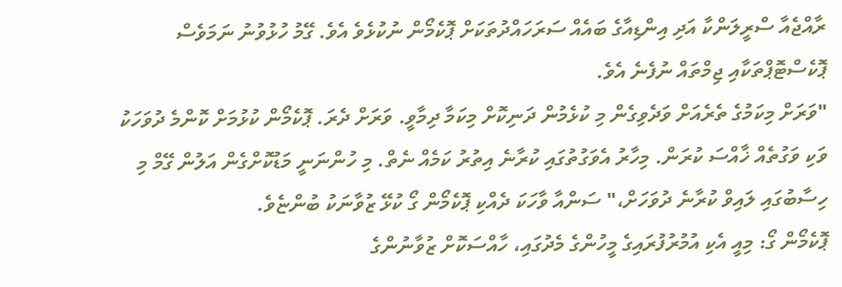ރާއްޖެއާ ސްރީލަންކާ އަދި އިންޑިއާގެ ބައެއް ސަރަހައްދުތަކަށް ޕޮކެމޯން ނުކުޅެވެ އެވެ. ގޭމު ހުޅުވުނު ނަމަވެސް ޕޮކެސްޓޮޕްތަކާއި ޖިމްތައް ނުފެނެ އެވެ.
"ވަރަށް މިކަމުގެ ތެރެއަށް ވަދެވިގެން މި ކުޅެމުން ދަނިކޮށް މިކަމާ ދިމާވީ. ވަރަށް ދެރަ. ޕޮކެމޯން ކުޅުމަށް ކޮންމެ ދުވަހަކު ވަކި ވަގުތެއް ޚާއްސަ ކުރަން. މިހާރު އެވަގުތުގައި ކުރާނެ އިތުރު ކަމެއް ނެތް. މި ހުންނަނީ މަޑުކޮށްގެން އަލުން ގޭމް މި ހިސާބުގައި ލައިވް ކުރާނެ ދުވަހަށް،" ސަންއާ ވާހަކަ ދެއްކި ޕޮކެމޯން ގޯ ކުޅޭ ޒުވާނަކު ބުންޏެވެ.
ޕޮކެމޯން ގޯ: މިއީ އެކި އުމުރުފުރައިގެ މީހުންގެ މެދުގައި، ހާއްސަކޮށް ޒުވާނުންގެ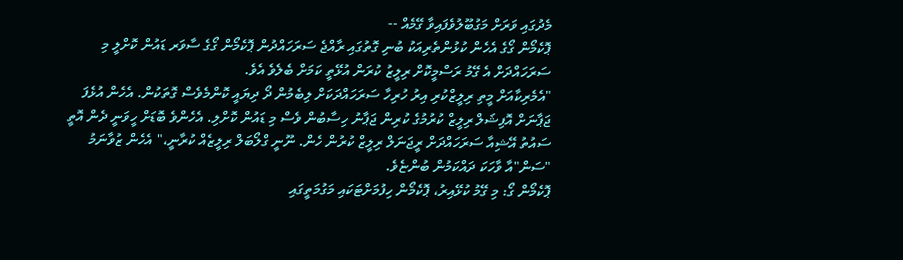މެދުގައި ވަރަށް މަގުބޫލުވެފައިވާ ގޭމެއް --
ޕޮކެމޯން ގޯގެ އެހެން ކުޅުންތެރިއަކު ބުނި ގޮތުގައި ރާއްޖެ ސަރަހައްދުން ޕޮކެމޯން ގޯގެ ސާވަރ ޑައުން ކޮށްލީ މި ސަރަހައްދަށް އެ ގޭމު ރަސްމީކޮށް ރިލީޒު ކުރަން އުޅޭތީ ކަމަށް ބެލެވެ އެވެ.
"އެމެރިކާއަށް މީތި ރިލީޒްކުރި އިރު ހުރިހާ ސަރަހައްދަކަށް ލިބެމުން ދޯ ދިޔައީ ކޮންމެވެސް ގޮތަކުން. އެހެން އުޅެފަ ޖަޕާނަށް އޮފިޝަލް ރިލީޒް ކުރުމުގެ ކުރިން ޖަޕާނު ހިސާބުން ވެސް މި ޑައުން ކޮށްލި. އެހެންވެ ބޮޑަށް ހީވަނީ ދެން އޮތީ ސައުތު އޭޝިއާ ސަރަހައްދަށް ރީޖަނަލް ރިލީޒް ކުރުން ހެން. ނޫނީ ގްލޯބަލް ރިލީޒެއް ކުރާނީ،" އެހެން ޒުވާނަމު "ސަން"އާ ވާހަކަ ދައްކަމުން ބުންޏެވެ.
ޕޮކެމޯން ގޯ: މި ގޭމު ކުޅޭއިރު، ޕޮކެމޯން ހިފުމަށްޓަކައި މަގުމަތީގައި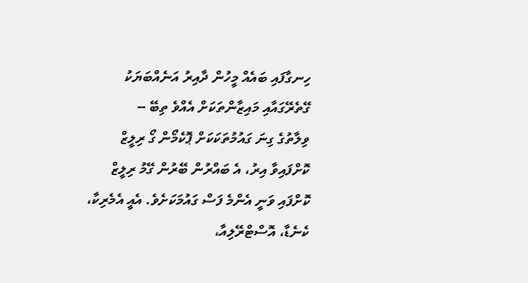ހިނގާފައި ބައެއް މީހުން ދާއިރު އަނެއްބަޔަކު ގޭތެރޭގައާއި މައިޒާންތަކަށް އެއްވެ ތިބޭ --
ވިލާތުގެ ގިނަ ގައުމުތަކަކަށް ޕޮކެމޯން ގޯ ރިލީޒް ކޮށްފައިވާ އިރު، އެ ބައްރުން ބޭރުން ގޭމު ރިލީޒް ކޮށްފައި ވަނީ އެންމެ ފަސް ގައުމަކަށެވެ. އެއީ އެމެރިކާ، ކެނެޑާ، އޮސްޓްރޭލިއާ،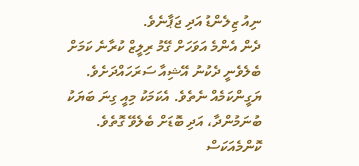ނިއު ޒިލެންޑު އަދި ޖަޕާނެވެ.
ދެން އެންމެ އަވަހަށް ގޭމު ރިލީޒް ކުރާނެ ކަމަށް ބެލެވެނީ ދެކުނު އޭޝިއާ ސަރަހައްދަށެވެ. ޔަގީންކަމެއް ނެތެވެ. އެކަމަކު މިއީ ގިނަ ބަޔަކު ބުނަމުންދާ، އަދި ބޮޑަށް ބެލެވޭ ގޮތެވެ.
ކޮންމެއަކަސް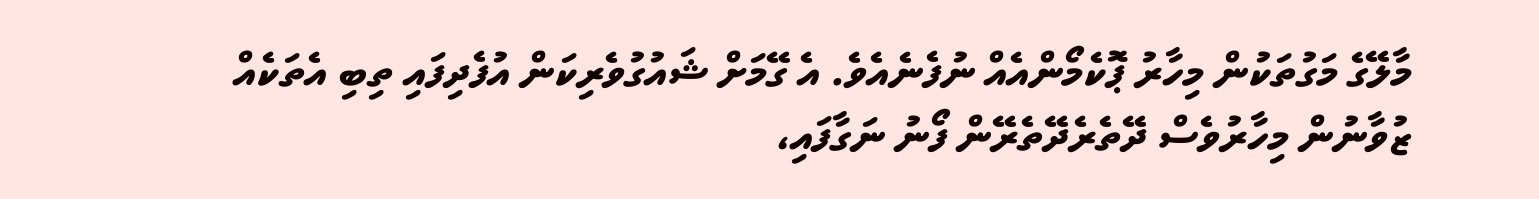މާލޭގެ މަގުތަކުން މިހާރު ޕޮކެމޯންއެއް ނުފެނެއެވެ. އެ ގޭމަށް ޝައުގުވެރިކަން އުފެދިފައި ތިބި އެތަކެއް ޒުވާނުން މިހާރުވެސް ދޭތެރެދޭތެރޭން ފޯނު ނަގާފައި،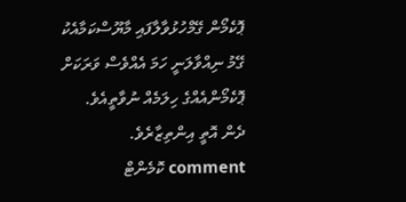ޕޮކެމޯން ގޭމްހުޅުވާލާފައި މާޔޫސްކަމާއެކު ގޭމު ނިއްވާލަނީ ހަމަ އެއްވެސް ވަރަކަށް ޕޮކެމޯންއެއްގެ ހިލަމެއް ނުވާތީއެވެ. ދެން އޮތީ އިންތިޒާރެވެ.
comment ކޮމެންޓް